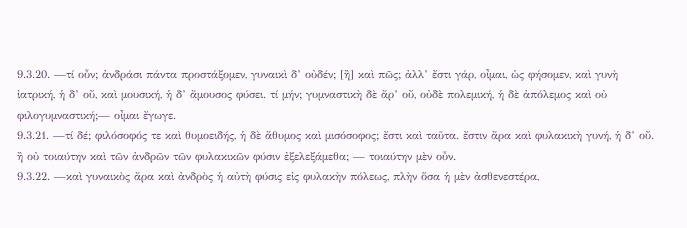9.3.20. —τί οὖν; ἀνδράσι πάντα προστάξοµεν, γυναικὶ δ’ οὐδέν; [ἢ] καὶ πῶς; ἀλλ’ ἔστι γάρ, οἶµαι, ὡς φήσοµεν, καὶ γυνὴ ἰατρική, ἡ δ’ οὔ, καὶ µουσική, ἡ δ’ ἄµουσος φύσει. τί µήν; γυµναστικὴ δὲ ἄρ’ οὔ, οὐδὲ πολεµική, ἡ δὲ ἀπόλεµος καὶ οὐ φιλογυµναστική;— οἶµαι ἔγωγε.
9.3.21. —τί δέ; φιλόσοφός τε καὶ θυµοειδής, ἡ δὲ ἄθυµος καὶ µισόσοφος; ἔστι καὶ ταῦτα. ἔστιν ἄρα καὶ φυλακικὴ γυνή, ἡ δ’ οὔ. ἢ οὐ τοιαύτην καὶ τῶν ἀνδρῶν τῶν φυλακικῶν φύσιν ἐξελεξάµεθα; — τοιαύτην µὲν οὖν.
9.3.22. —καὶ γυναικὸς ἄρα καὶ ἀνδρὸς ἡ αὐτὴ φύσις εἰς φυλακὴν πόλεως, πλὴν ὅσα ἡ µὲν ἀσθενεστέρα,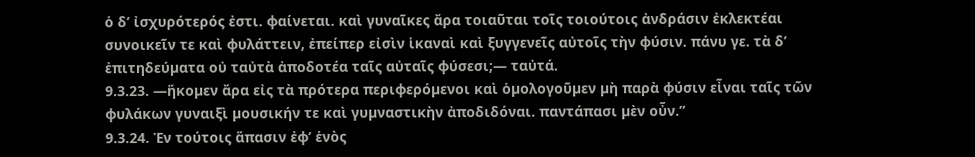ὁ δ’ ἰσχυρότερός ἐστι. φαίνεται. καὶ γυναῖκες ἄρα τοιαῦται τοῖς τοιούτοις ἀνδράσιν ἐκλεκτέαι συνοικεῖν τε καὶ φυλάττειν, ἐπείπερ εἰσὶν ἱκαναὶ καὶ ξυγγενεῖς αὐτοῖς τὴν φύσιν. πάνυ γε. τὰ δ’ ἐπιτηδεύµατα οὐ ταὐτὰ ἀποδοτέα ταῖς αὐταῖς φύσεσι;— ταὐτά.
9.3.23. —ἥκοµεν ἄρα εἰς τὰ πρότερα περιφερόµενοι καὶ ὁµολογοῦµεν µὴ παρὰ φύσιν εἶναι ταῖς τῶν φυλάκων γυναιξὶ µουσικήν τε καὶ γυµναστικὴν ἀποδιδόναι. παντάπασι µὲν οὖν.”
9.3.24. Ἐν τούτοις ἅπασιν ἐφ’ ἑνὸς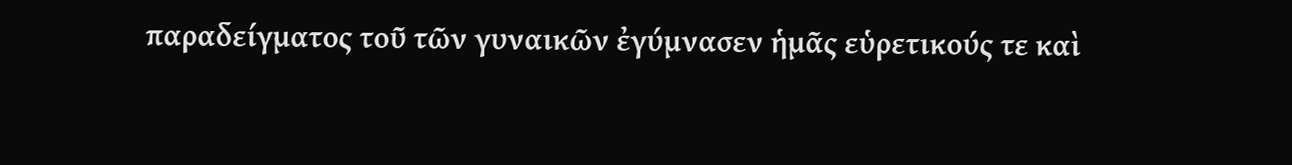παραδείγµατος τοῦ τῶν γυναικῶν ἐγύµνασεν ἡµᾶς εὑρετικούς τε καὶ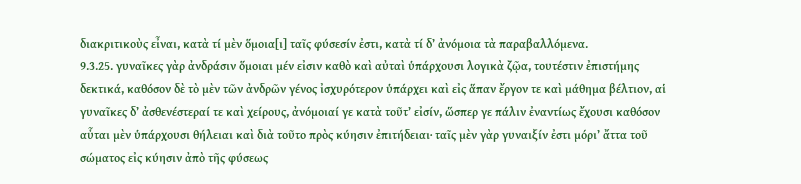διακριτικοὺς εἶναι, κατὰ τί µὲν ὅµοια[ι] ταῖς φύσεσίν ἐστι, κατὰ τί δ’ ἀνόµοια τὰ παραβαλλόµενα.
9.3.25. γυναῖκες γὰρ ἀνδράσιν ὅµοιαι µέν εἰσιν καθὸ καὶ αὐταὶ ὑπάρχουσι λογικὰ ζῷα, τουτέστιν ἐπιστήµης δεκτικά, καθόσον δὲ τὸ µὲν τῶν ἀνδρῶν γένος ἰσχυρότερον ὑπάρχει καὶ εἰς ἅπαν ἔργον τε καὶ µάθηµα βέλτιον, αἱ γυναῖκες δ’ ἀσθενέστεραί τε καὶ χείρους, ἀνόµοιαί γε κατὰ τοῦτ’ εἰσίν, ὥσπερ γε πάλιν ἐναντίως ἔχουσι καθόσον αὗται µὲν ὑπάρχουσι θήλειαι καὶ διὰ τοῦτο πρὸς κύησιν ἐπιτήδειαι· ταῖς µὲν γὰρ γυναιξίν ἐστι µόρι’ ἄττα τοῦ σώµατος εἰς κύησιν ἀπὸ τῆς φύσεως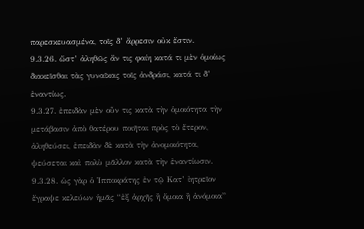παρεσκευασµένα, τοῖς δ’ ἄρρεσιν οὐκ ἔστιν.
9.3.26. ὥστ’ ἀληθῶς ἄν τις φαίη κατά τι µὲν ὁµοίως διακεῖσθαι τὰς γυναῖκας τοῖς ἀνδράσι, κατά τι δ’ ἐναντίως.
9.3.27. ἐπειδὰν µὲν οὖν τις κατὰ τὴν ὁµοιότητα τὴν µετάβασιν ἀπὸ θατέρου ποιῆται πρὸς τὸ ἕτερον, ἀληθεύσει, ἐπειδὰν δὲ κατὰ τὴν ἀνοµοιότητα, ψεύσεται καὶ πολὺ µᾶλλον κατὰ τὴν ἐναντίωσιν.
9.3.28. ὡς γὰρ ὁ ῾Ιπποκράτης ἐν τῷ Kατ’ ἰητρεῖον ἔγραψε κελεύων ἡµᾶς “ἐξ ἀρχῆς ἢ ὅµοια ἢ ἀνόµοια”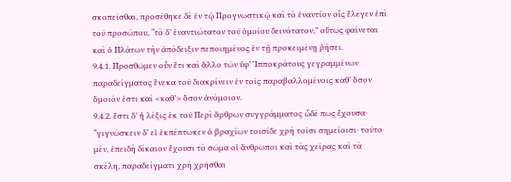σκοπεῖσθαι, προσέθηκε δὲ ἐν τῷ Προγνωστικῷ καὶ τὸ ἐναντίον οἷς ἔλεγεν ἐπὶ τοῦ προσώπου, “τὸ δ’ ἐναντιώτατον τοῦ ὁµοίου δεινότατον,” οὕτως φαίνεται καὶ ὁ Πλάτων τὴν ἀπόδειξιν πεποιηµένος ἐν τῇ προκειµένῃ ῥήσει.
9.4.1. Προσθῶµεν οὖν ἔτι καὶ ἄλλο τῶν ὑφ’ ῾Ιπποκράτους γεγραµµένων παραδείγµατος ἕνεκα τοῦ διακρίνειν ἐν τοῖς παραβαλλοµένοις καθ’ ὅσον ὅµοιόν ἐστι καὶ <καθ’> ὅσον ἀνόµοιον.
9.4.2. ἔστι δ’ ἡ λέξις ἐκ τοῦ Περὶ ἄρθρων συγγράµµατος ὧδέ πως ἔχουσα· “γιγνώσκειν δ’ εἰ ἐκπέπτωκεν ὁ βραχίων τοισίδε χρὴ τοῖσι σηµείοισι· τοῦτο µέν, ἐπειδὴ δίκαιον ἔχουσι τὸ σῶµα οἱ ἄνθρωποι καὶ τὰς χεῖρας καὶ τὰ σκέλη, παραδείγµατι χρὴ χρῆσθαι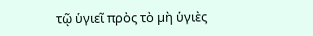τῷ ὑγιεῖ πρὸς τὸ µὴ ὑγιὲς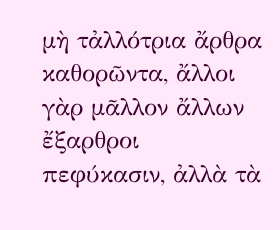µὴ τἀλλότρια ἄρθρα καθορῶντα, ἄλλοι γὰρ µᾶλλον ἄλλων ἔξαρθροι πεφύκασιν, ἀλλὰ τὰ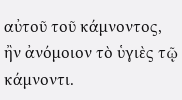αὐτοῦ τοῦ κάµνοντος, ἢν ἀνόµοιον τὸ ὑγιὲς τῷ κάµνοντι.